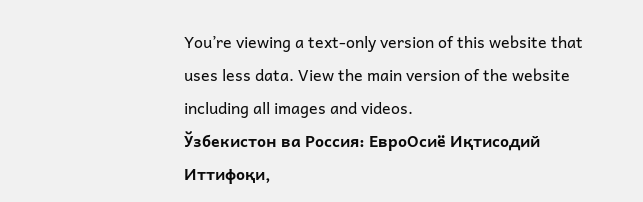You’re viewing a text-only version of this website that uses less data. View the main version of the website including all images and videos.
Ўзбекистон ва Россия: ЕвроОсиё Иқтисодий Иттифоқи,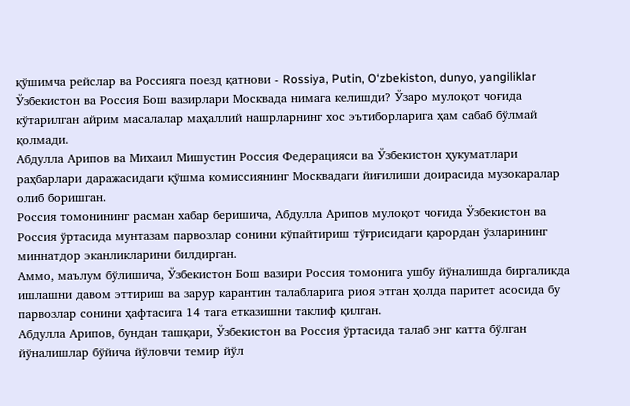қўшимча рейслар ва Россияга поезд қатнови - Rossiya, Putin, O‘zbekiston, dunyo, yangiliklar
Ўзбекистон ва Россия Бош вазирлари Москвада нимага келишди? Ўзаро мулоқот чоғида кўтарилган айрим масалалар маҳаллий нашрларнинг хос эътиборларига ҳам сабаб бўлмай қолмади.
Абдулла Арипов ва Михаил Мишустин Россия Федерацияси ва Ўзбекистон ҳукуматлари раҳбарлари даражасидаги қўшма комиссиянинг Москвадаги йиғилиши доирасида музокаралар олиб боришган.
Россия томонининг расман хабар беришича, Абдулла Арипов мулоқот чоғида Ўзбекистон ва Россия ўртасида мунтазам парвозлар сонини кўпайтириш тўғрисидаги қарордан ўзларининг миннатдор эканликларини билдирган.
Аммо, маълум бўлишича, Ўзбекистон Бош вазири Россия томонига ушбу йўналишда биргаликда ишлашни давом эттириш ва зарур карантин талабларига риоя этган ҳолда паритет асосида бу парвозлар сонини ҳафтасига 14 тага етказишни таклиф қилган.
Абдулла Арипов, бундан ташқари, Ўзбекистон ва Россия ўртасида талаб энг катта бўлган йўналишлар бўйича йўловчи темир йўл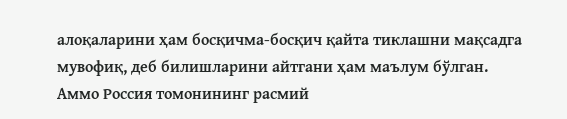алоқаларини ҳам босқичма-босқич қайта тиклашни мақсадга мувофиқ, деб билишларини айтгани ҳам маълум бўлган.
Аммо Россия томонининг расмий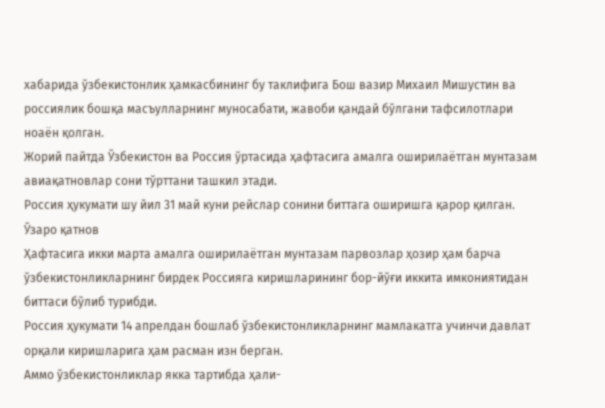хабарида ўзбекистонлик ҳамкасбининг бу таклифига Бош вазир Михаил Мишустин ва россиялик бошқа масъулларнинг муносабати, жавоби қандай бўлгани тафсилотлари ноаён қолган.
Жорий пайтда Ўзбекистон ва Россия ўртасида ҳафтасига амалга оширилаётган мунтазам авиақатновлар сони тўрттани ташкил этади.
Россия ҳукумати шу йил 31 май куни рейслар сонини биттага оширишга қарор қилган.
Ўзаро қатнов
Ҳафтасига икки марта амалга оширилаётган мунтазам парвозлар ҳозир ҳам барча ўзбекистонликларнинг бирдек Россияга киришларининг бор-йўғи иккита имкониятидан биттаси бўлиб турибди.
Россия ҳукумати 14 апрелдан бошлаб ўзбекистонликларнинг мамлакатга учинчи давлат орқали киришларига ҳам расман изн берган.
Аммо ўзбекистонликлар якка тартибда ҳали-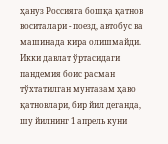ҳануз Россияга бошқа қатнов воситалари - поезд, автобус ва машинада кира олишмайди.
Икки давлат ўртасидаги пандемия боис расман тўхтатилган мунтазам ҳаво қатновлари, бир йил деганда, шу йилнинг 1 апрель куни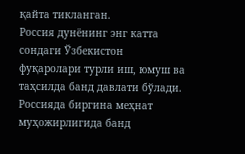қайта тикланган.
Россия дунёнинг энг катта сондаги Ўзбекистон фуқаролари турли иш, юмуш ва таҳсилда банд давлати бўлади.
Россияда биргина меҳнат муҳожирлигида банд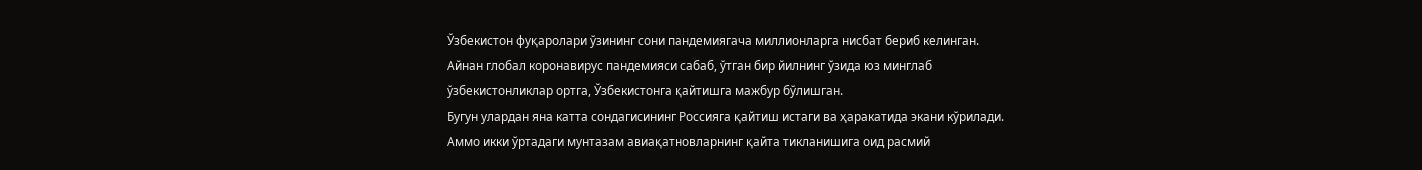Ўзбекистон фуқаролари ўзининг сони пандемиягача миллионларга нисбат бериб келинган.
Айнан глобал коронавирус пандемияси сабаб, ўтган бир йилнинг ўзида юз минглаб ўзбекистонликлар ортга, Ўзбекистонга қайтишга мажбур бўлишган.
Бугун улардан яна катта сондагисининг Россияга қайтиш истаги ва ҳаракатида экани кўрилади.
Аммо икки ўртадаги мунтазам авиақатновларнинг қайта тикланишига оид расмий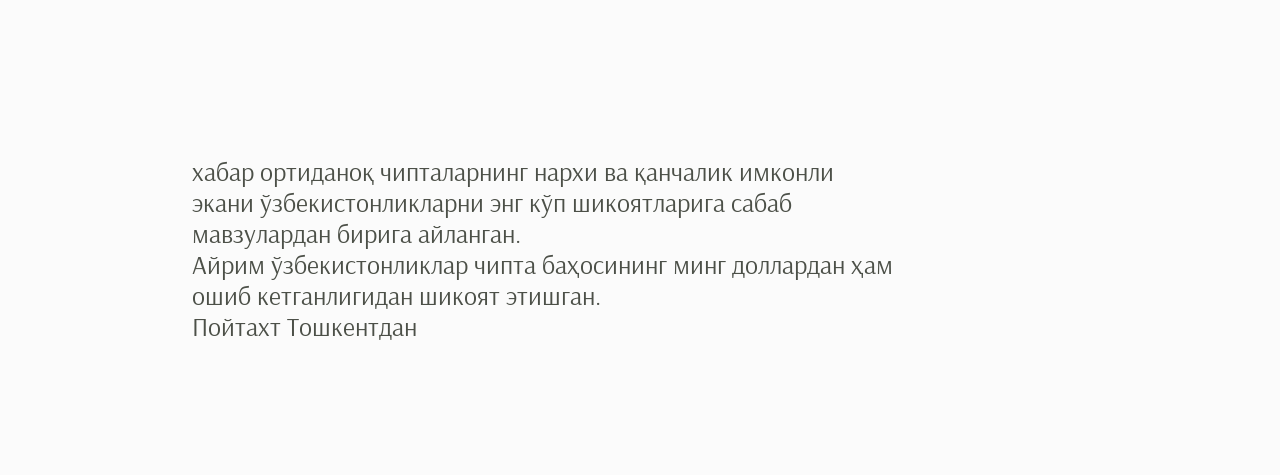хабар ортиданоқ чипталарнинг нархи ва қанчалик имконли экани ўзбекистонликларни энг кўп шикоятларига сабаб мавзулардан бирига айланган.
Айрим ўзбекистонликлар чипта баҳосининг минг доллардан ҳам ошиб кетганлигидан шикоят этишган.
Пойтахт Тошкентдан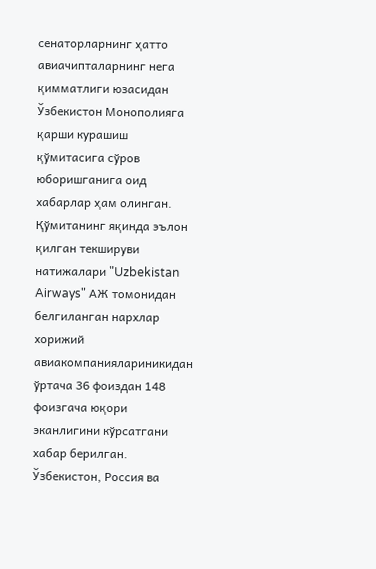сенаторларнинг ҳатто авиачипталарнинг нега қимматлиги юзасидан Ўзбекистон Монополияга қарши курашиш қўмитасига сўров юборишганига оид хабарлар ҳам олинган.
Қўмитанинг яқинда эълон қилган текшируви натижалари "Uzbekistan Airways" АЖ томонидан белгиланган нархлар хорижий авиакомпаниялариникидан ўртача 36 фоиздан 148 фоизгача юқори эканлигини кўрсатгани хабар берилган.
Ўзбекистон, Россия ва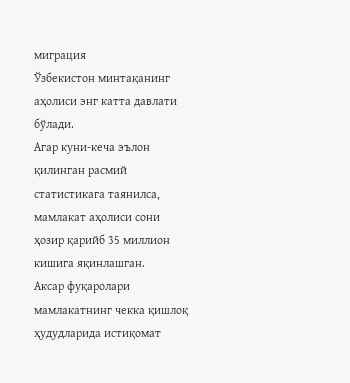миграция
Ўзбекистон минтақанинг аҳолиси энг катта давлати бўлади.
Агар куни-кеча эълон қилинган расмий статистикага таянилса, мамлакат аҳолиси сони ҳозир қарийб 35 миллион кишига яқинлашган.
Аксар фуқаролари мамлакатнинг чекка қишлоқ ҳудудларида истиқомат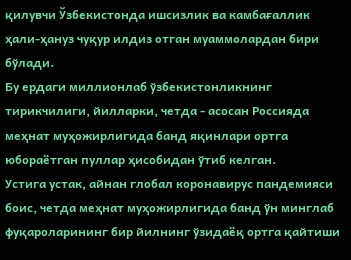қилувчи Ўзбекистонда ишсизлик ва камбағаллик ҳали-ҳануз чуқур илдиз отган муаммолардан бири бўлади.
Бу ердаги миллионлаб ўзбекистонликнинг тирикчилиги, йилларки, четда - асосан Россияда меҳнат муҳожирлигида банд яқинлари ортга юбораётган пуллар ҳисобидан ўтиб келган.
Устига устак, айнан глобал коронавирус пандемияси боис, четда меҳнат муҳожирлигида банд ўн минглаб фуқароларининг бир йилнинг ўзидаёқ ортга қайтиши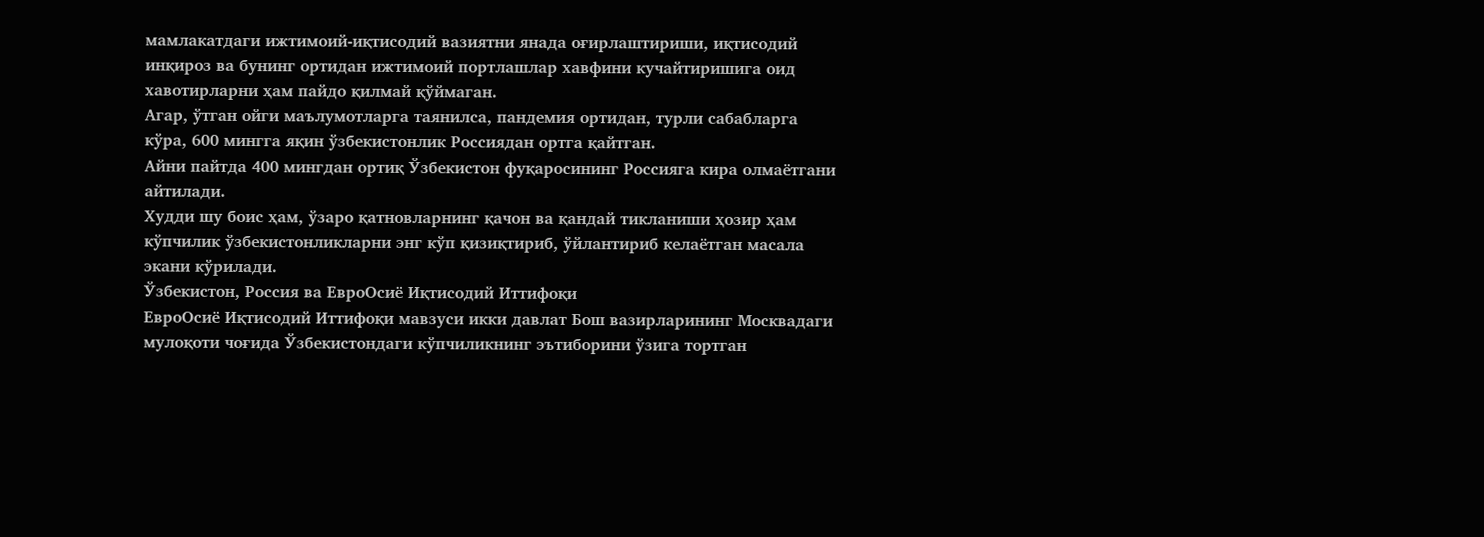мамлакатдаги ижтимоий-иқтисодий вазиятни янада оғирлаштириши, иқтисодий инқироз ва бунинг ортидан ижтимоий портлашлар хавфини кучайтиришига оид хавотирларни ҳам пайдо қилмай қўймаган.
Агар, ўтган ойги маълумотларга таянилса, пандемия ортидан, турли сабабларга кўра, 600 мингга яқин ўзбекистонлик Россиядан ортга қайтган.
Айни пайтда 400 мингдан ортиқ Ўзбекистон фуқаросининг Россияга кира олмаётгани айтилади.
Худди шу боис ҳам, ўзаро қатновларнинг қачон ва қандай тикланиши ҳозир ҳам кўпчилик ўзбекистонликларни энг кўп қизиқтириб, ўйлантириб келаётган масала экани кўрилади.
Ўзбекистон, Россия ва ЕвроОсиё Иқтисодий Иттифоқи
ЕвроОсиё Иқтисодий Иттифоқи мавзуси икки давлат Бош вазирларининг Москвадаги мулоқоти чоғида Ўзбекистондаги кўпчиликнинг эътиборини ўзига тортган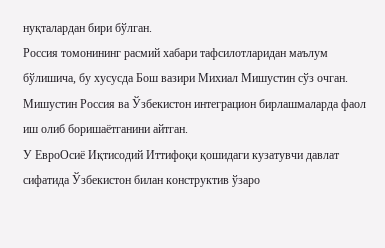нуқталардан бири бўлган.
Россия томонининг расмий хабари тафсилотларидан маълум бўлишича, бу хусусда Бош вазири Михиал Мишустин сўз очган.
Мишустин Россия ва Ўзбекистон интеграцион бирлашмаларда фаол иш олиб боришаётганини айтган.
У ЕвроОсиё Иқтисодий Иттифоқи қошидаги кузатувчи давлат сифатида Ўзбекистон билан конструктив ўзаро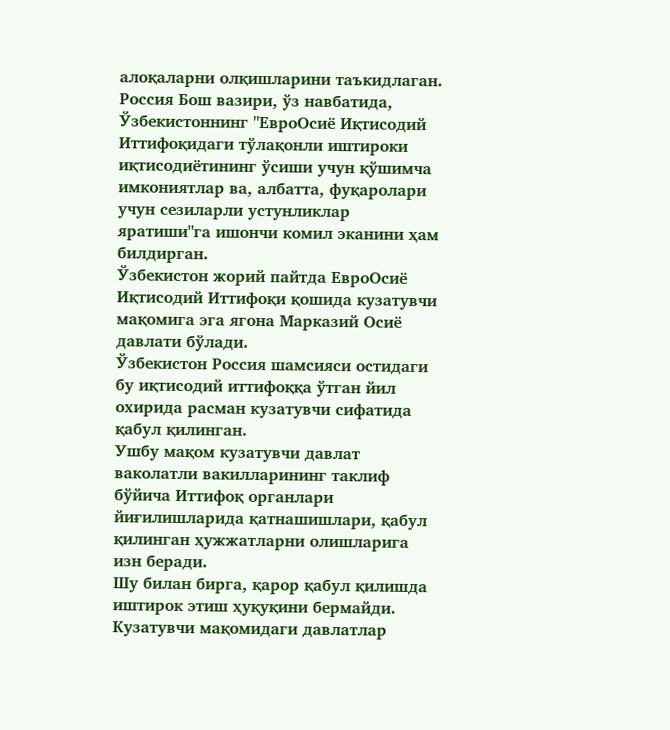алоқаларни олқишларини таъкидлаган.
Россия Бош вазири, ўз навбатида, Ўзбекистоннинг "ЕвроОсиё Иқтисодий Иттифоқидаги тўлақонли иштироки иқтисодиётининг ўсиши учун қўшимча имкониятлар ва, албатта, фуқаролари учун сезиларли устунликлар яратиши"га ишончи комил эканини ҳам билдирган.
Ўзбекистон жорий пайтда ЕвроОсиё Иқтисодий Иттифоқи қошида кузатувчи мақомига эга ягона Марказий Осиё давлати бўлади.
Ўзбекистон Россия шамсияси остидаги бу иқтисодий иттифоққа ўтган йил охирида расман кузатувчи сифатида қабул қилинган.
Ушбу мақом кузатувчи давлат ваколатли вакилларининг таклиф бўйича Иттифоқ органлари йиғилишларида қатнашишлари, қабул қилинган ҳужжатларни олишларига изн беради.
Шу билан бирга, қарор қабул қилишда иштирок этиш ҳуқуқини бермайди.
Kузатувчи мақомидаги давлатлар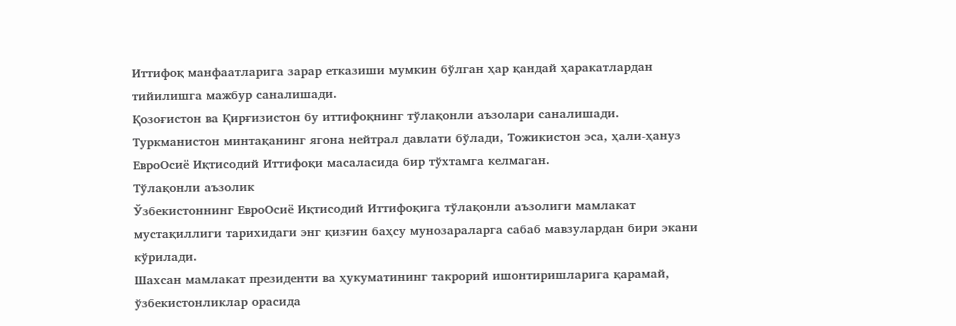Иттифоқ манфаатларига зарар етказиши мумкин бўлган ҳар қандай ҳаракатлардан тийилишга мажбур саналишади.
Қозоғистон ва Қирғизистон бу иттифоқнинг тўлақонли аъзолари саналишади.
Туркманистон минтақанинг ягона нейтрал давлати бўлади, Тожикистон эса, ҳали-ҳануз ЕвроОсиё Иқтисодий Иттифоқи масаласида бир тўхтамга келмаган.
Тўлақонли аъзолик
Ўзбекистоннинг ЕвроОсиё Иқтисодий Иттифоқига тўлақонли аъзолиги мамлакат мустақиллиги тарихидаги энг қизғин баҳсу мунозараларга сабаб мавзулардан бири экани кўрилади.
Шахсан мамлакат президенти ва ҳукуматининг такрорий ишонтиришларига қарамай, ўзбекистонликлар орасида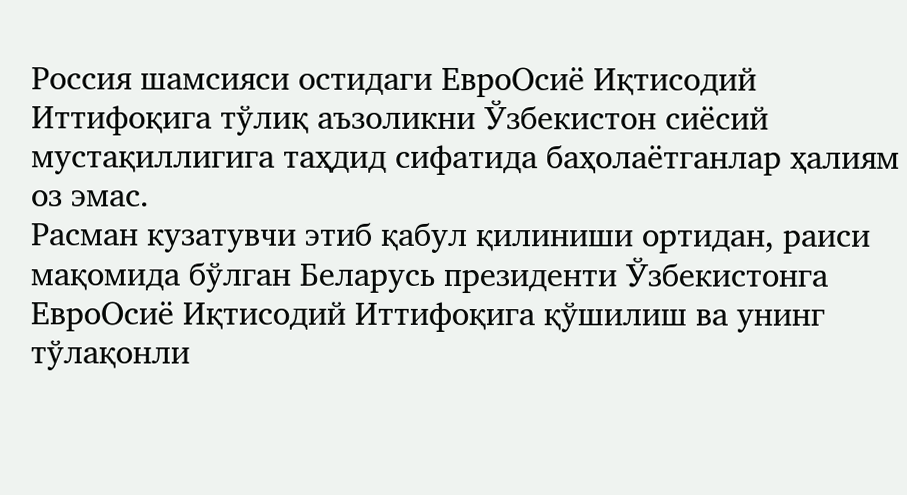Россия шамсияси остидаги ЕвроОсиё Иқтисодий Иттифоқига тўлиқ аъзоликни Ўзбекистон сиёсий мустақиллигига таҳдид сифатида баҳолаётганлар ҳалиям оз эмас.
Расман кузатувчи этиб қабул қилиниши ортидан, раиси мақомида бўлган Беларусь президенти Ўзбекистонга ЕвроOсиё Иқтисодий Иттифоқига қўшилиш ва унинг тўлақонли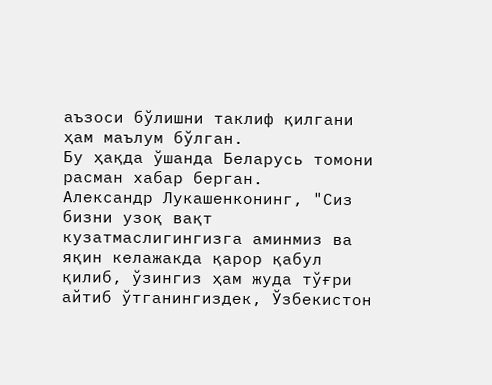аъзоси бўлишни таклиф қилгани ҳам маълум бўлган.
Бу ҳақда ўшанда Беларусь томони расман хабар берган.
Александр Лукашенконинг, "Сиз бизни узоқ вақт кузатмаслигингизга аминмиз ва яқин келажакда қарор қабул қилиб, ўзингиз ҳам жуда тўғри айтиб ўтганингиздек, Ўзбекистон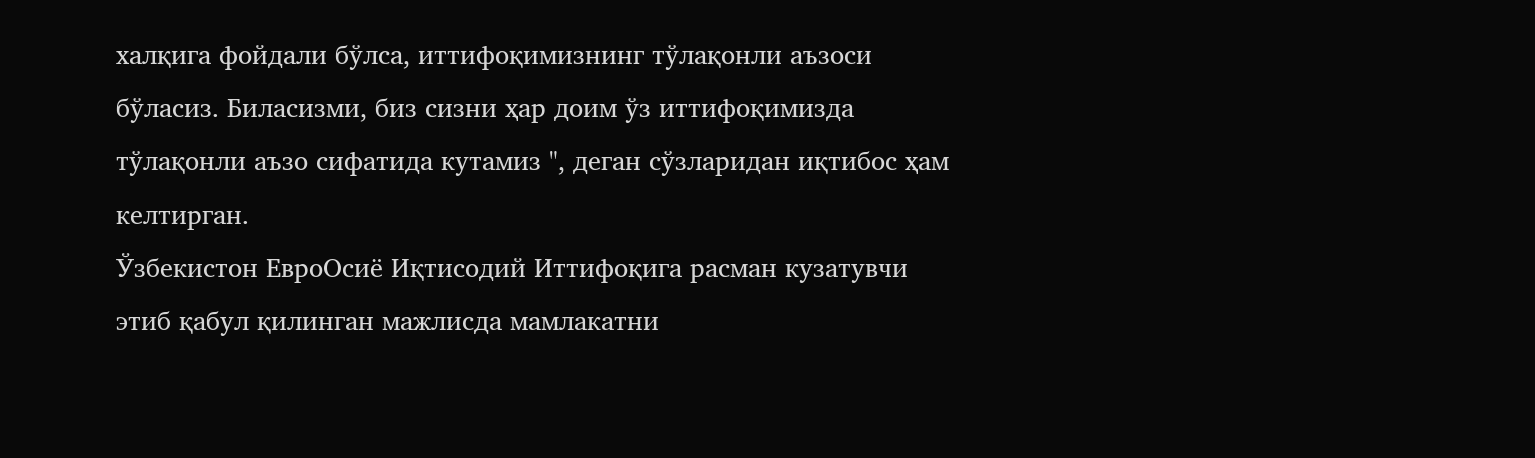халқига фойдали бўлса, иттифоқимизнинг тўлақонли аъзоси бўласиз. Биласизми, биз сизни ҳар доим ўз иттифоқимизда тўлақонли аъзо сифатида кутамиз ", деган сўзларидан иқтибос ҳам келтирган.
Ўзбекистон ЕвроОсиё Иқтисодий Иттифоқига расман кузатувчи этиб қабул қилинган мажлисда мамлакатни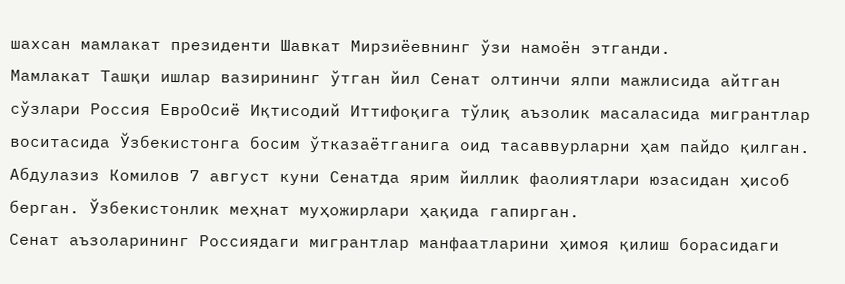шахсан мамлакат президенти Шавкат Мирзиёевнинг ўзи намоён этганди.
Мамлакат Ташқи ишлар вазирининг ўтган йил Сенат олтинчи ялпи мажлисида айтган сўзлари Россия ЕвроОсиё Иқтисодий Иттифоқига тўлиқ аъзолик масаласида мигрантлар воситасида Ўзбекистонга босим ўтказаётганига оид тасаввурларни ҳам пайдо қилган.
Абдулазиз Комилов 7 август куни Сенатда ярим йиллик фаолиятлари юзасидан ҳисоб берган. Ўзбекистонлик меҳнат муҳожирлари ҳақида гапирган.
Сенат аъзоларининг Россиядаги мигрантлар манфаатларини ҳимоя қилиш борасидаги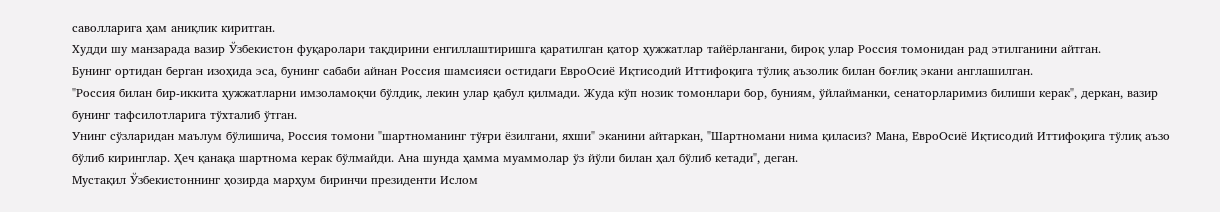саволларига ҳам аниқлик киритган.
Худди шу манзарада вазир Ўзбекистон фуқаролари тақдирини енгиллаштиришга қаратилган қатор ҳужжатлар тайёрлангани, бироқ улар Россия томонидан рад этилганини айтган.
Бунинг ортидан берган изоҳида эса, бунинг сабаби айнан Россия шамсияси остидаги ЕвроОсиё Иқтисодий Иттифоқига тўлиқ аъзолик билан боғлиқ экани англашилган.
"Россия билан бир-иккита ҳужжатларни имзоламоқчи бўлдик, лекин улар қабул қилмади. Жуда кўп нозик томонлари бор, буниям, ўйлайманки, сенаторларимиз билиши керак", деркан, вазир бунинг тафсилотларига тўхталиб ўтган.
Унинг сўзларидан маълум бўлишича, Россия томони "шартноманинг тўғри ёзилгани, яхши" эканини айтаркан, "Шартномани нима қиласиз? Мана, ЕвроОсиё Иқтисодий Иттифоқига тўлиқ аъзо бўлиб киринглар. Ҳеч қанақа шартнома керак бўлмайди. Ана шунда ҳамма муаммолар ўз йўли билан ҳал бўлиб кетади", деган.
Мустақил Ўзбекистоннинг ҳозирда марҳум биринчи президенти Ислом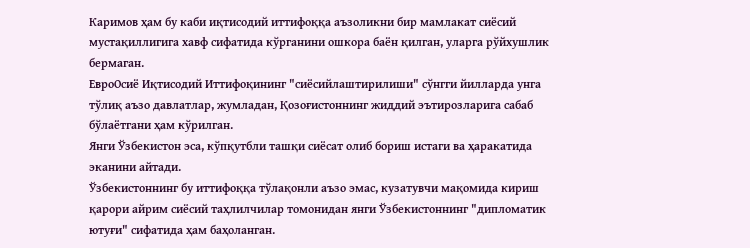Каримов ҳам бу каби иқтисодий иттифоққа аъзоликни бир мамлакат сиёсий мустақиллигига хавф сифатида кўрганини ошкора баён қилган, уларга рўйхушлик бермаган.
ЕвроОсиё Иқтисодий Иттифоқининг "сиёсийлаштирилиши" сўнгги йилларда унга тўлиқ аъзо давлатлар, жумладан, Қозоғистоннинг жиддий эътирозларига сабаб бўлаётгани ҳам кўрилган.
Янги Ўзбекистон эса, кўпқутбли ташқи сиёсат олиб бориш истаги ва ҳаракатида эканини айтади.
Ўзбекистоннинг бу иттифоққа тўлақонли аъзо эмас, кузатувчи мақомида кириш қарори айрим сиёсий таҳлилчилар томонидан янги Ўзбекистоннинг "дипломатик ютуғи" сифатида ҳам баҳоланган.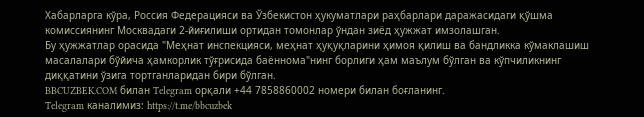Хабарларга кўра, Россия Федерацияси ва Ўзбекистон ҳукуматлари раҳбарлари даражасидаги қўшма комиссиянинг Москвадаги 2-йиғилиши ортидан томонлар ўндан зиёд ҳужжат имзолашган.
Бу ҳужжатлар орасида "Меҳнат инспекцияси, меҳнат ҳуқуқларини ҳимоя қилиш ва бандликка кўмаклашиш масалалари бўйича ҳамкорлик тўғрисида баённома"нинг борлиги ҳам маълум бўлган ва кўпчиликнинг диққатини ўзига тортганларидан бири бўлган.
BBCUZBEK.COM билан Telegram орқали +44 7858860002 номери билан боғланинг.
Telegram каналимиз: https://t.me/bbcuzbek